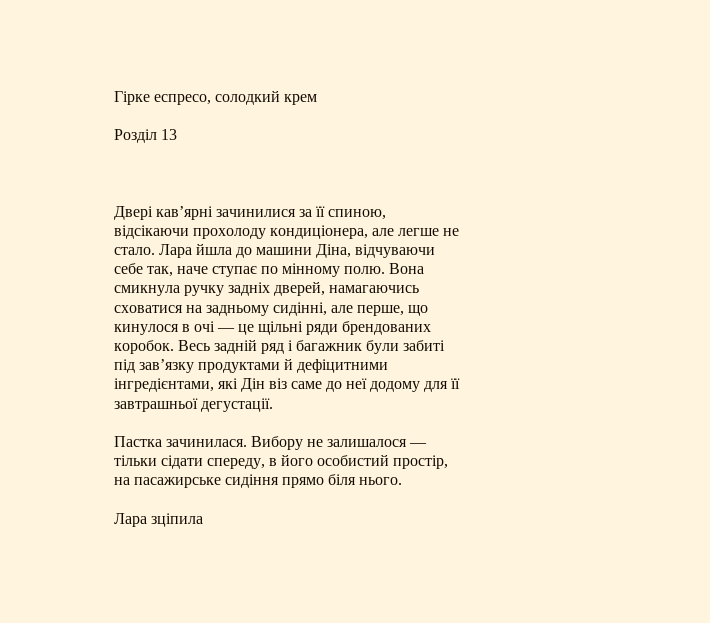Гірке еспресо, солодкий крем

Розділ 13



Двері кав’ярні зачинилися за її спиною, відсікаючи прохолоду кондиціонера, але легше не стало. Лара йшла до машини Діна, відчуваючи себе так, наче ступає по мінному полю. Вона смикнула ручку задніх дверей, намагаючись сховатися на задньому сидінні, але перше, що кинулося в очі — це щільні ряди брендованих коробок. Весь задній ряд і багажник були забиті під зав’язку продуктами й дефіцитними інгредієнтами, які Дін віз саме до неї додому для її завтрашньої дегустації.

Пастка зачинилася. Вибору не залишалося — тільки сідати спереду, в його особистий простір, на пасажирське сидіння прямо біля нього.

Лара зціпила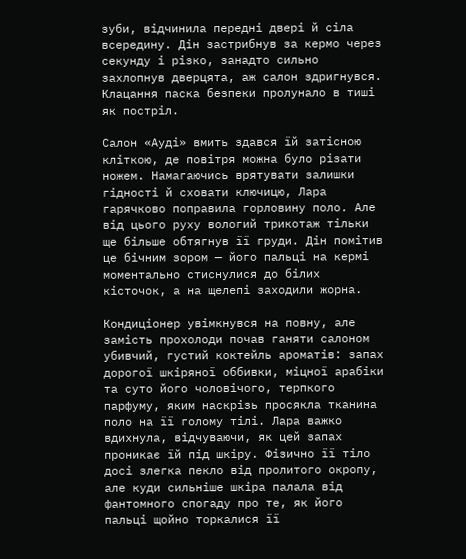зуби, відчинила передні двері й сіла всередину. Дін застрибнув за кермо через секунду і різко, занадто сильно захлопнув дверцята, аж салон здригнувся. Клацання паска безпеки пролунало в тиші як постріл.

Салон «Ауді» вмить здався їй затісною кліткою, де повітря можна було різати ножем. Намагаючись врятувати залишки гідності й сховати ключицю, Лара гарячково поправила горловину поло. Але від цього руху вологий трикотаж тільки ще більше обтягнув її груди. Дін помітив це бічним зором — його пальці на кермі моментально стиснулися до білих кісточок, а на щелепі заходили жорна.

Кондиціонер увімкнувся на повну, але замість прохолоди почав ганяти салоном убивчий, густий коктейль ароматів: запах дорогої шкіряної оббивки, міцної арабіки та суто його чоловічого, терпкого парфуму, яким наскрізь просякла тканина поло на її голому тілі. Лара важко вдихнула, відчуваючи, як цей запах проникає їй під шкіру. Фізично її тіло досі злегка пекло від пролитого окропу, але куди сильніше шкіра палала від фантомного спогаду про те, як його пальці щойно торкалися її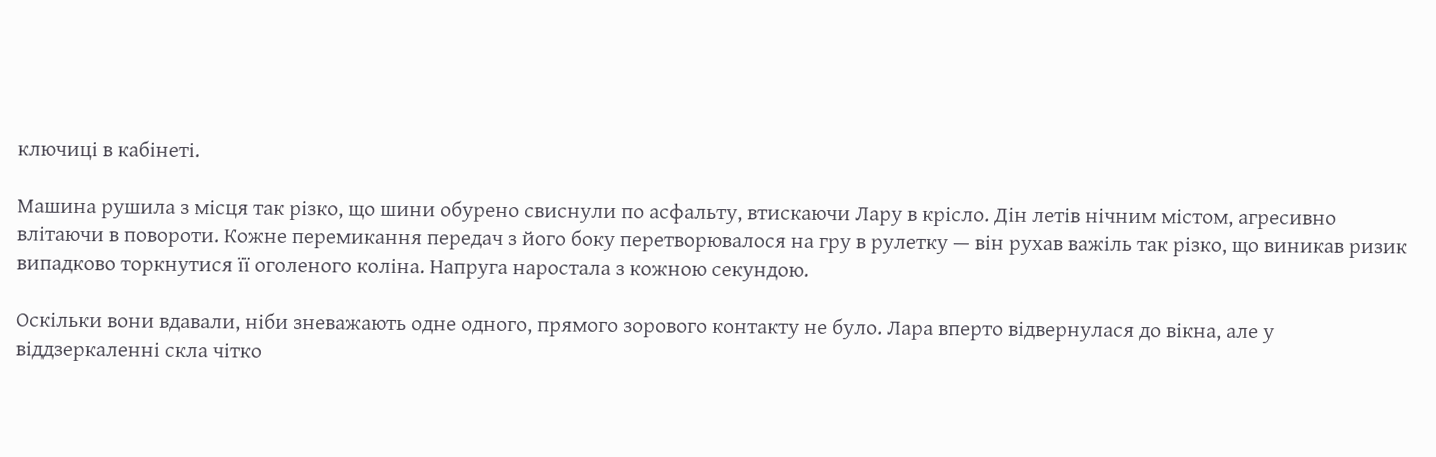ключиці в кабінеті.

Машина рушила з місця так різко, що шини обурено свиснули по асфальту, втискаючи Лару в крісло. Дін летів нічним містом, агресивно влітаючи в повороти. Кожне перемикання передач з його боку перетворювалося на гру в рулетку — він рухав важіль так різко, що виникав ризик випадково торкнутися її оголеного коліна. Напруга наростала з кожною секундою.

Оскільки вони вдавали, ніби зневажають одне одного, прямого зорового контакту не було. Лара вперто відвернулася до вікна, але у віддзеркаленні скла чітко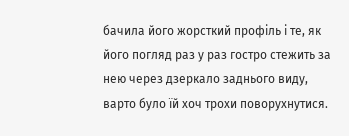бачила його жорсткий профіль і те, як його погляд раз у раз гостро стежить за нею через дзеркало заднього виду, варто було їй хоч трохи поворухнутися.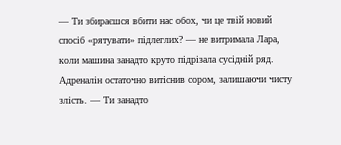— Ти збираєшся вбити нас обох, чи це твій новий спосіб «рятувати» підлеглих? — не витримала Лара, коли машина занадто круто підрізала сусідній ряд. Адреналін остаточно витіснив сором, залишаючи чисту злість. — Ти занадто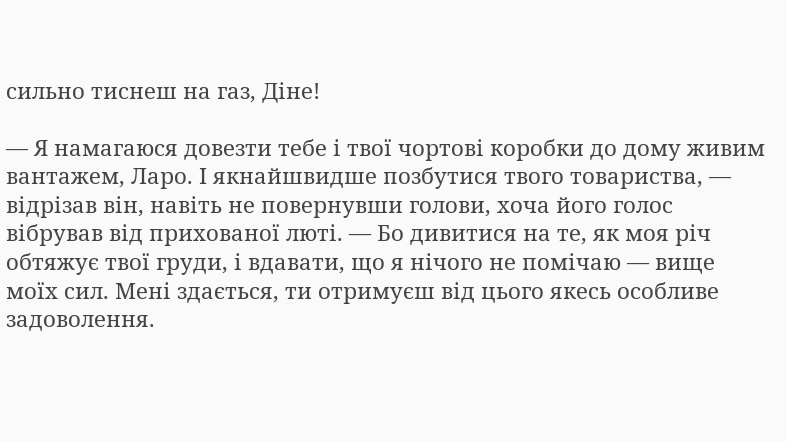сильно тиснеш на газ, Діне!

— Я намагаюся довезти тебе і твої чортові коробки до дому живим вантажем, Ларо. І якнайшвидше позбутися твого товариства, — відрізав він, навіть не повернувши голови, хоча його голос вібрував від прихованої люті. — Бо дивитися на те, як моя річ обтяжує твої груди, і вдавати, що я нічого не помічаю — вище моїх сил. Мені здається, ти отримуєш від цього якесь особливе задоволення.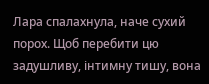Лара спалахнула, наче сухий порох. Щоб перебити цю задушливу, інтимну тишу, вона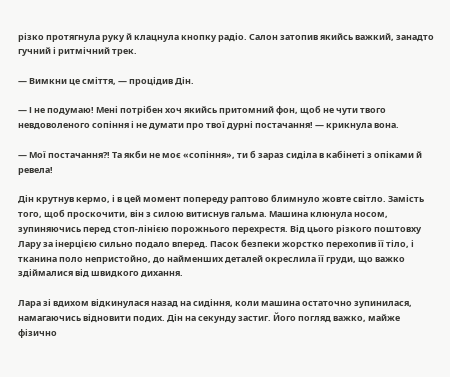різко протягнула руку й клацнула кнопку радіо. Салон затопив якийсь важкий, занадто гучний і ритмічний трек.

— Вимкни це сміття, — процідив Дін.

— І не подумаю! Мені потрібен хоч якийсь притомний фон, щоб не чути твого невдоволеного сопіння і не думати про твої дурні постачання! — крикнула вона.

— Мої постачання?! Та якби не моє «сопіння», ти б зараз сиділа в кабінеті з опіками й ревела!

Дін крутнув кермо, і в цей момент попереду раптово блимнуло жовте світло. Замість того, щоб проскочити, він з силою витиснув гальма. Машина клюнула носом, зупиняючись перед стоп-лінією порожнього перехрестя. Від цього різкого поштовху Лару за інерцією сильно подало вперед. Пасок безпеки жорстко перехопив її тіло, і тканина поло непристойно, до найменших деталей окреслила її груди, що важко здіймалися від швидкого дихання.

Лара зі вдихом відкинулася назад на сидіння, коли машина остаточно зупинилася, намагаючись відновити подих. Дін на секунду застиг. Його погляд важко, майже фізично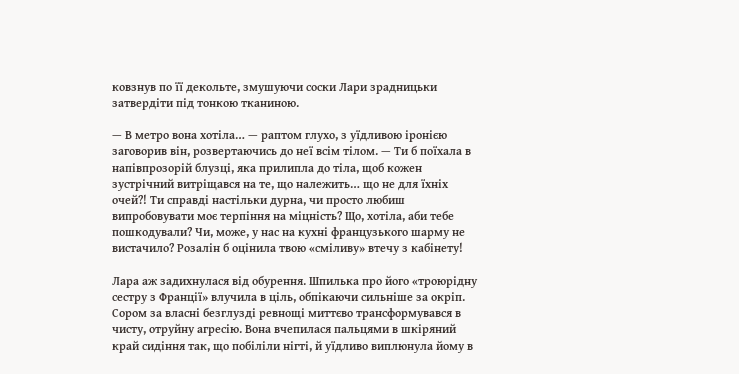ковзнув по її декольте, змушуючи соски Лари зрадницьки затвердіти під тонкою тканиною.

— В метро вона хотіла… — раптом глухо, з уїдливою іронією заговорив він, розвертаючись до неї всім тілом. — Ти б поїхала в напівпрозорій блузці, яка прилипла до тіла, щоб кожен зустрічний витріщався на те, що належить… що не для їхніх очей?! Ти справді настільки дурна, чи просто любиш випробовувати моє терпіння на міцність? Що, хотіла, аби тебе пошкодували? Чи, може, у нас на кухні французького шарму не вистачило? Розалін б оцінила твою «сміливу» втечу з кабінету!

Лара аж задихнулася від обурення. Шпилька про його «троюрідну сестру з Франції» влучила в ціль, обпікаючи сильніше за окріп. Сором за власні безглузді ревнощі миттєво трансформувався в чисту, отруйну агресію. Вона вчепилася пальцями в шкіряний край сидіння так, що побіліли нігті, й уїдливо виплюнула йому в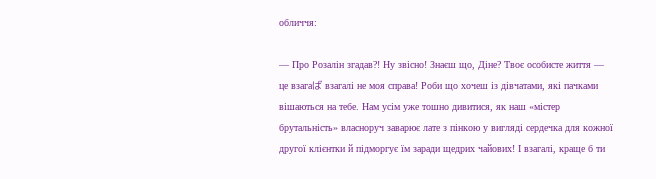обличчя:

— Про Розалін згадав?! Ну звісно! Знаєш що, Діне? Твоє особисте життя — це взагаば взагалі не моя справа! Роби що хочеш із дівчатами, які пачками вішаються на тебе. Нам усім уже тошно дивитися, як наш «містер брутальність» власноруч заварює лате з пінкою у вигляді сердечка для кожної другої клієнтки й підморгує їм заради щедрих чайових! І взагалі, краще б ти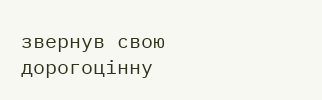звернув свою дорогоцінну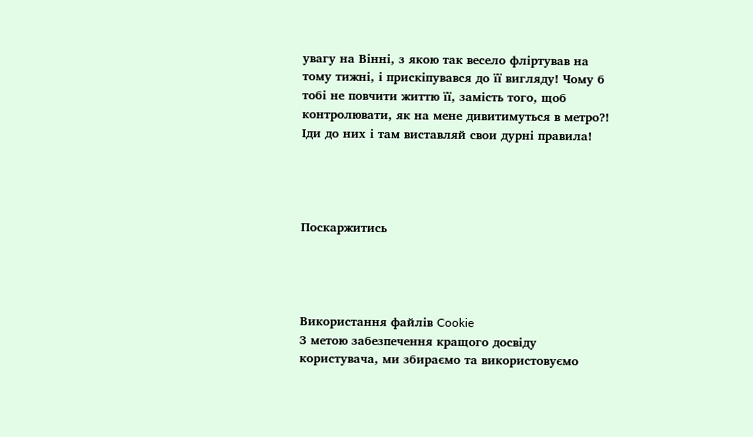увагу на Вінні, з якою так весело фліртував на тому тижні, і прискіпувався до її вигляду! Чому б тобі не повчити життю її, замість того, щоб контролювати, як на мене дивитимуться в метро?! Іди до них і там виставляй свои дурні правила!




Поскаржитись




Використання файлів Cookie
З метою забезпечення кращого досвіду користувача, ми збираємо та використовуємо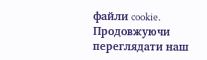файли cookie. Продовжуючи переглядати наш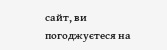сайт, ви погоджуєтеся на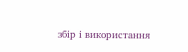збір і використання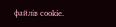файлів cookie.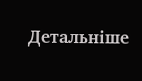Детальніше